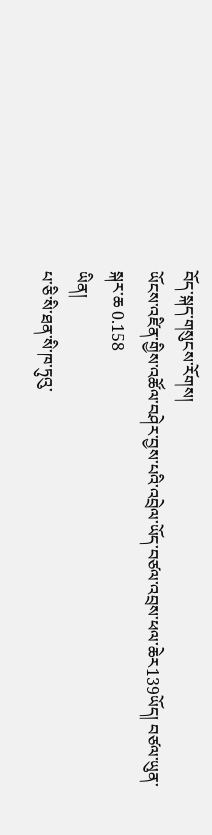བོད་སྐད་གསུངས་རོགས།
ཡོངས་འཛིན་གྱིས་འཚོལ་བཤེར་བྱས་པའི་འབྲེལ་ཡོད་བཙལ་འབྲས་ཕལ་ཆེར139ཡོད། བཙལ་ཡུན་སྐར་ཆ 0.158
ཡིན།
པ་ཅི་སི་ཐན་སི་ཁ་ཏུའུ་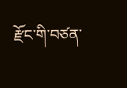རྫོང་གི་བཙན་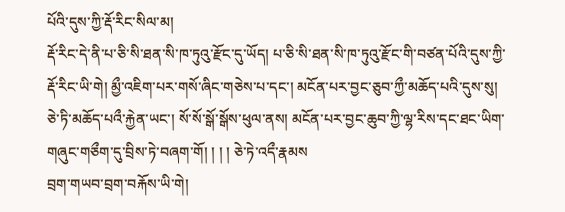པོའི་དུས་ཀྱི་རྡོ་རིང་སིལ་མ།
རྡོ་རིང་དེ་ནི་པ་ཅི་སི་ཐན་སི་ཁ་ཏུའུ་རྫོང་དུ་ཡོད། པ་ཅི་སི་ཐན་སི་ཁ་ཏུའུ་རྫོང་གི་བཙན་པོའི་དུས་ཀྱི་རྡོ་རིང་ཡི་གེ། མྱྀ་འཇིག་པར་གསོ་ཞིང་གཅེས་པ་དང་། མངོན་པར་བྱང་ཅུབ་ཀྱྀ་མཆོད་པའི་དུས་སུ། ཅེ་ཏི་མཆོད་པའྀ་རྐྱེན་ཡང་། སོ་སོ་སྒོ་སྒོས་ཕུལ་ནས། མངོན་པར་བྱང་ཆུབ་ཀྱི་ལྷ་རིས་དང་ཐང་ཡིག་གཞུང་གཅྀག་དུ་བྲིས་ཏེ་བཞག་གོ། ། ། ། ཅེ་ཏེ་འདྀ་རྣམས
བྲག་གཡབ་བྲག་བརྐོས་ཡི་གེ།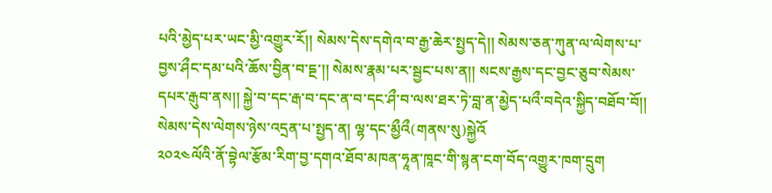པའི་མྱེད་པར་ཡང་མྱི་འགྱུར་རོ།། སེམས་དེས་དགེའ་བ་རྒྱ་ཆེར་སྤྱད་དེ།། སེམས་ཅན་ཀུན་ལ་ལེགས་པ་བྱས་ཤྀང་དམ་པའི་ཆོས་བྱིན་བ་དྔ་།། སེམས་རྣམ་པར་སྦྱང་པས་ན།། སངས་རྒྱས་དང་བྱང་ཅུབ་སེམས་དཔར་རྒུབ་ནས།། སྐྱེ་བ་དང་རྒ་བ་དང་ན་བ་དང་ཤྀ་བ་ལས་ཐར་ཏེ་བླ་ན་མྱེད་པའྀ་བདེའ་སྐྱིད་བཐོབ་བོ།། སེམས་དེས་ལེགས་ཉེས་འདྲན་པ་སྤྱད་ན། ལྷ་དང་མྱྀའྀ(གནས་སུ)སྐྱེའོ
༢༠༢༤ལོའི་ནོ་བྷེལ་རྩོམ་རིག་བྱ་དགའ་ཐོབ་མཁན་ཧཱན་ཁཱང་གི་སྙན་ངག་བོད་འགྱུར་ཁག་དྲུག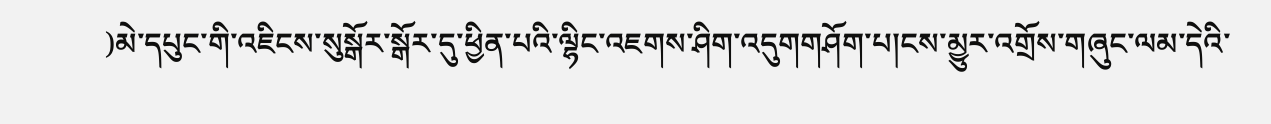)མེ་དཔུང་གི་འཇིངས་སུསྒོར་སྒོར་དུ་ཕྱིན་པའི་ལྷིང་འཇགས་ཤིག་འདུགགཤོག་པ།ངས་མྱུར་འགྲོས་གཞུང་ལམ་དེའི་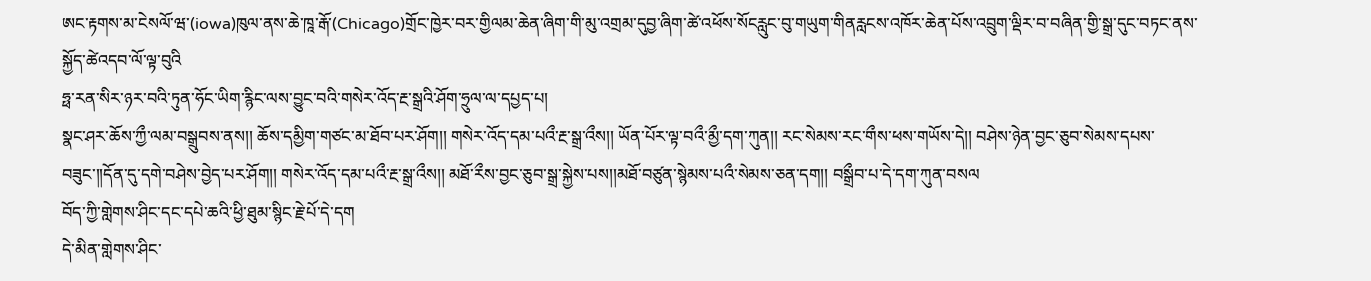ཨང་རྟགས་མ་ངེསལོ་ཝ་(iowa)ཁུལ་ནས་ཆེ་ཁཱ་རྒོ་(Chicago)གྲོང་ཁྱེར་བར་གྱིལམ་ཆེན་ཞིག་གི་མུ་འགྲམ་དུབྱ་ཞིག་ཚེ་འཕོས་སོངརླུང་བུ་གཡུག་གིནརླངས་འཁོར་ཆེན་པོས་འབྲུག་ལྡིར་བ་བཞིན་གྱི་སྒྲ་དུང་བཏང་ནས་སྐྱོད་ཚེའདབ་ལོ་ལྟ་བུའི
ཧྥ་རན་སིར་ཉར་བའི་ཏུན་ཧོང་ཡིག་རྙིང་ལས་བྱུང་བའི་གསེར་འོད་རྔ་སྒྲའི་ཤོག་ཧྲུལ་ལ་དཔྱད་པ།
སྣང་ཤར་ཆོས་ཀྱྀ་ལམ་བསྒྲུབས་ནས།། ཆོས་དམྱིག་གཙང་མ་ཐོབ་པར་ཤོག།། གསེར་འོད་དམ་པའྀ་རྔ་སྒྲ་འྀས།། ཡོན་པོར་ལྟ་བའྀ་མྱྀ་དག་ཀུན།། རང་སེམས་རང་གྀས་ཕས་གཡོས་དེ།། བཤེས་ཉེན་བྱང་ཅུབ་སེམས་དཔས་བཟུང་།།དོན་དུ་དགེ་བཤེས་བྱེད་པར་ཤོག།། གསེར་འོད་དམ་པའྀ་རྔ་སྒྲ་འྀས།། མཐོ་རྀས་བྱང་ཅུབ་སྒྲ་སྐྱེས་པས།།མཐོ་བཙུན་སྙེམས་པའྀ་སེམས་ཅན་དག།། བསྒྲྀབ་པ་དེ་དག་ཀུན་བསལ
བོད་ཀྱི་གླེགས་ཤིང་དང་དཔེ་ཆའི་ཕྱི་ཐུམ་སྙིང་རྗེ་པོ་དེ་དག
དེ་མིན་གླེགས་ཤིང་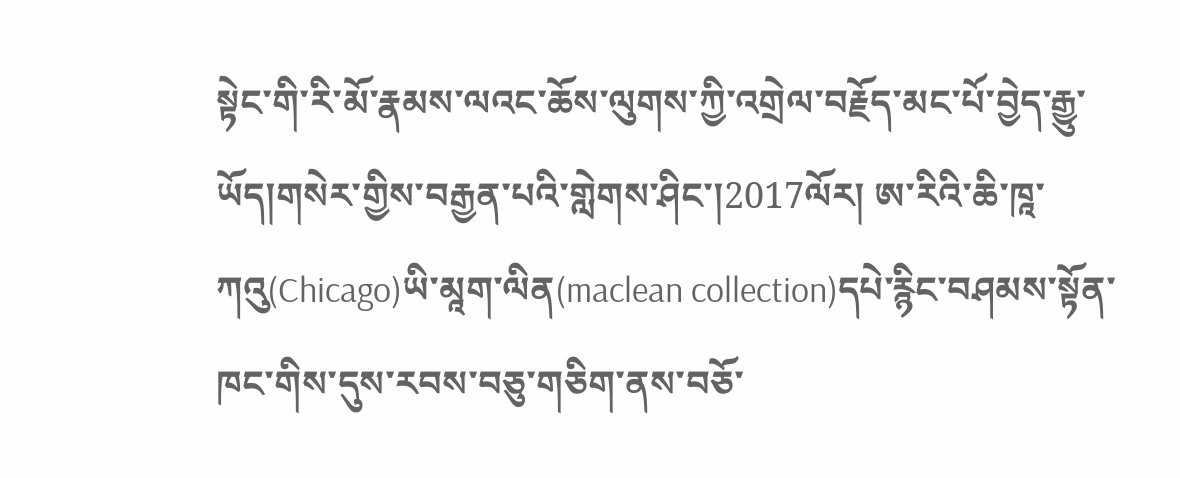སྟེང་གི་རི་མོ་རྣམས་ལའང་ཆོས་ལུགས་ཀྱི་འགྲེལ་བརྗོད་མང་པོ་བྱེད་རྒྱུ་ཡོད།གསེར་གྱིས་བརྒྱན་པའི་གླེགས་ཤིང་།2017ལོར། ཨ་རིའི་ཆི་ཁཱ་ཀའུ(Chicago)ཡི་མཱག་ལིན(maclean collection)དཔེ་རྙིང་བཤམས་སྟོན་ཁང་གིས་དུས་རབས་བཅུ་གཅིག་ནས་བཅོ་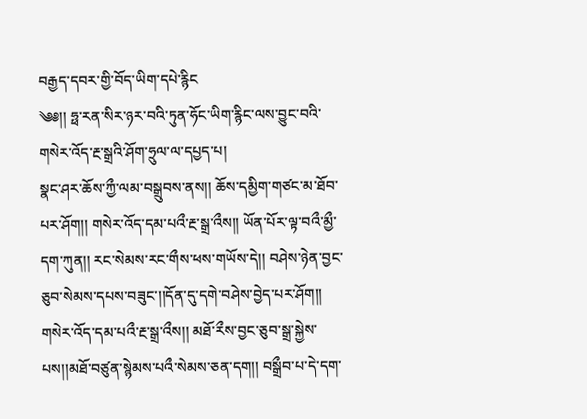བརྒྱད་དབར་གྱི་བོད་ཡིག་དཔེ་རྙིང
༄༅།། ཧྥ་རན་སིར་ཉར་བའི་ཏུན་ཧོང་ཡིག་རྙིང་ལས་བྱུང་བའི་གསེར་འོད་རྔ་སྒྲའི་ཤོག་ཧྲུལ་ལ་དཔྱད་པ།
སྣང་ཤར་ཆོས་ཀྱྀ་ལམ་བསྒྲུབས་ནས།། ཆོས་དམྱིག་གཙང་མ་ཐོབ་པར་ཤོག།། གསེར་འོད་དམ་པའྀ་རྔ་སྒྲ་འྀས།། ཡོན་པོར་ལྟ་བའྀ་མྱྀ་དག་ཀུན།། རང་སེམས་རང་གྀས་ཕས་གཡོས་དེ།། བཤེས་ཉེན་བྱང་ཅུབ་སེམས་དཔས་བཟུང་།།དོན་དུ་དགེ་བཤེས་བྱེད་པར་ཤོག།། གསེར་འོད་དམ་པའྀ་རྔ་སྒྲ་འྀས།། མཐོ་རྀས་བྱང་ཅུབ་སྒྲ་སྐྱེས་པས།།མཐོ་བཙུན་སྙེམས་པའྀ་སེམས་ཅན་དག།། བསྒྲྀབ་པ་དེ་དག་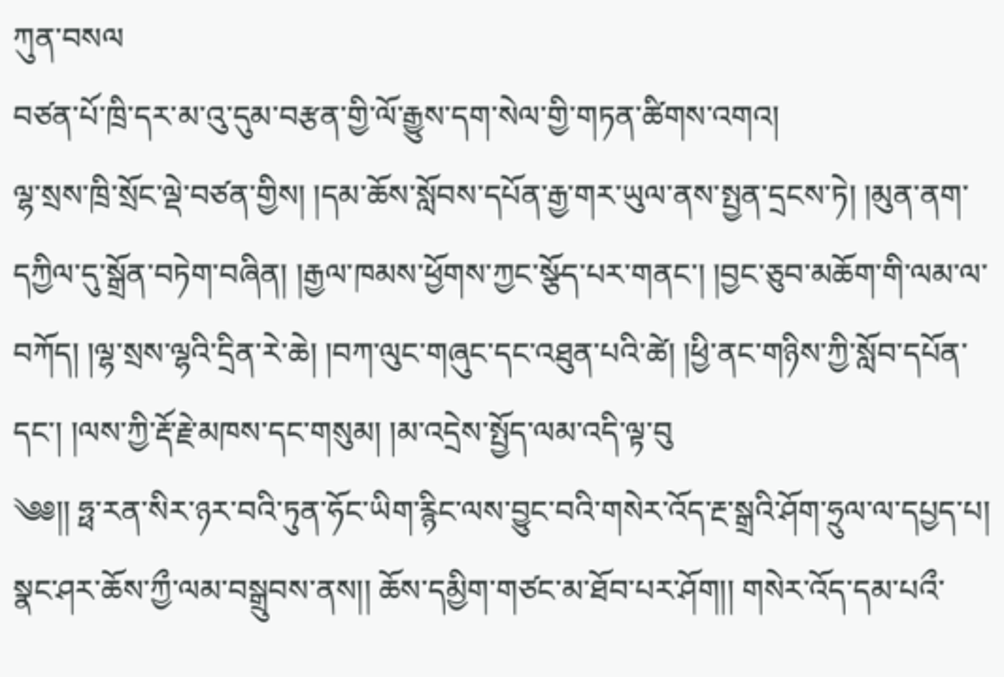ཀུན་བསལ
བཙན་པོ་ཁྲི་དར་མ་འུ་དུམ་བརྩན་གྱི་ལོ་རྒྱུས་དག་སེལ་གྱི་གཏན་ཚིགས་འགའ།
ལྷ་སྲས་ཁྲི་སྲོང་ལྡེ་བཙན་གྱིས། །དམ་ཆོས་སློབས་དཔོན་རྒྱ་གར་ཡུལ་ནས་སྤྱན་དྲངས་ཏེ། །མུན་ནག་དཀྱིལ་དུ་སྒྲོན་བཏེག་བཞིན། །རྒྱལ་ཁམས་ཕྱོགས་ཀྱང་སྩོད་པར་གནང་། །བྱང་ཅུབ་མཆོག་གི་ལམ་ལ་བཀོད། །ལྷ་སྲས་ལྷའི་དྲིན་རེ་ཆེ། །བཀ་ལུང་གཞུང་དང་འཐུན་པའི་ཚེ། །ཕྱི་ནང་གཉིས་ཀྱི་སློབ་དཔོན་དང་། །ལས་ཀྱི་རྡོ་རྗེ་མཁས་དང་གསུམ། །མ་འདྲེས་སྤྱོད་ལམ་འདི་ལྟ་བུ
༄༅།། ཧྥ་རན་སིར་ཉར་བའི་ཏུན་ཧོང་ཡིག་རྙིང་ལས་བྱུང་བའི་གསེར་འོད་རྔ་སྒྲའི་ཤོག་ཧྲུལ་ལ་དཔྱད་པ།
སྣང་ཤར་ཆོས་ཀྱྀ་ལམ་བསྒྲུབས་ནས།། ཆོས་དམྱིག་གཙང་མ་ཐོབ་པར་ཤོག།། གསེར་འོད་དམ་པའྀ་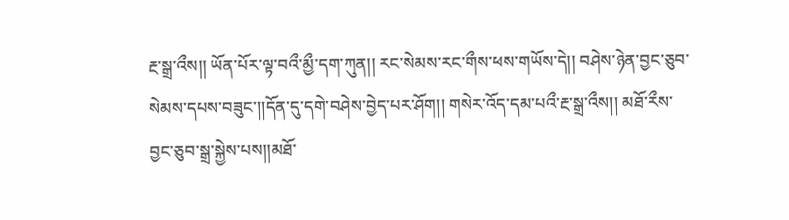རྔ་སྒྲ་འྀས།། ཡོན་པོར་ལྟ་བའྀ་མྱྀ་དག་ཀུན།། རང་སེམས་རང་གྀས་ཕས་གཡོས་དེ།། བཤེས་ཉེན་བྱང་ཅུབ་སེམས་དཔས་བཟུང་།།དོན་དུ་དགེ་བཤེས་བྱེད་པར་ཤོག།། གསེར་འོད་དམ་པའྀ་རྔ་སྒྲ་འྀས།། མཐོ་རྀས་བྱང་ཅུབ་སྒྲ་སྐྱེས་པས།།མཐོ་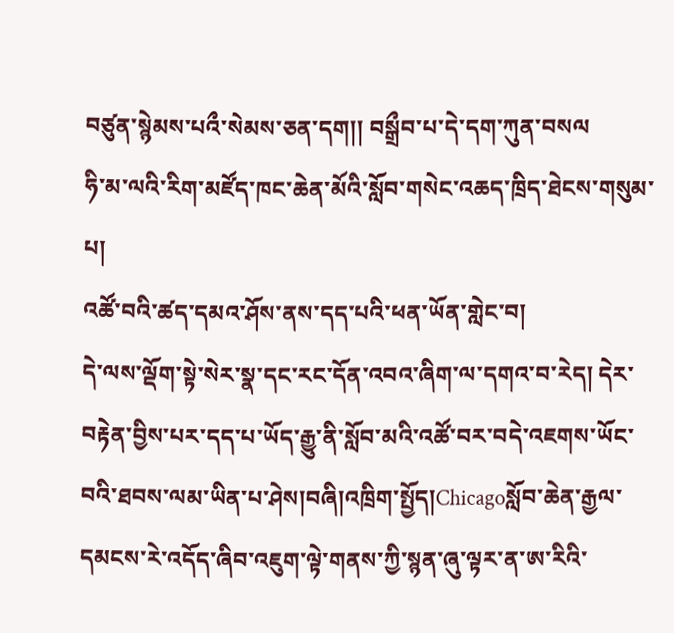བཙུན་སྙེམས་པའྀ་སེམས་ཅན་དག།། བསྒྲྀབ་པ་དེ་དག་ཀུན་བསལ
ཧི་མ་ལའི་རིག་མཛོད་ཁང་ཆེན་མོའི་སློབ་གསེང་འཆད་ཁྲིད་ཐེངས་གསུམ་པ།
འཚོ་བའི་ཚད་དམའ་ཤོས་ནས་དད་པའི་ཕན་ཡོན་གླེང་བ།
དེ་ལས་ལྡོག་སྟེ་སེར་སྣ་དང་རང་དོན་འབའ་ཞིག་ལ་དགའ་བ་རེད། དེར་བརྟེན་བྱིས་པར་དད་པ་ཡོད་རྒྱུ་ནི་སློབ་མའི་འཚོ་བར་བདེ་འཇགས་ཡོང་བའི་ཐབས་ལམ་ཡིན་པ་ཤེས།བཞི།འཁྲིག་སྤྱོད།Chicagoསློབ་ཆེན་རྒྱལ་དམངས་རེ་འདོད་ཞིབ་འཇུག་ལྟེ་གནས་ཀྱི་སྙན་ཞུ་ལྟར་ན་ཨ་རིའི་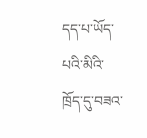དད་པ་ཡོད་པའི་མིའི་ཁྲོད་དུ་བཟའ་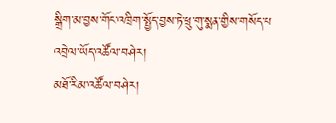སྒྲིག་མ་བྱས་གོང་འཁྲིག་སྤྱོད་བྱས་ཏེ་ཕྲུ་གུ་སྨན་གྱིས་གསོད་པ
འབྲེལ་ཡོད་འཚོལ་བཤེར།
མཐོ་རིམ་འཚོལ་བཤེར།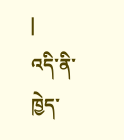|
འདི་ནི་ཁྱེད་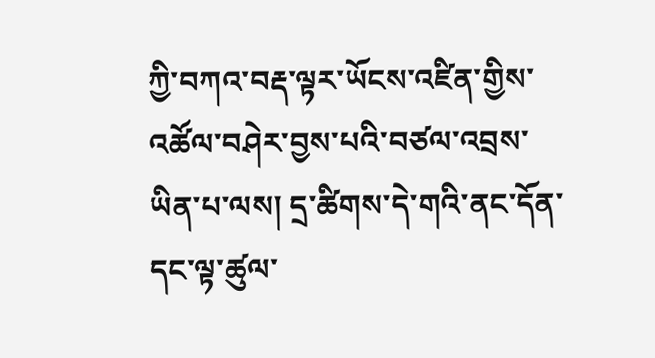ཀྱི་བཀའ་བརྡ་ལྟར་ཡོངས་འཛིན་གྱིས་འཚོལ་བཤེར་བྱས་པའི་བཙལ་འབྲས་ཡིན་པ་ལས། དྲ་ཚིགས་དེ་གའི་ནང་དོན་དང་ལྟ་ཚུལ་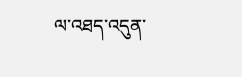ལ་འཐད་འདུན་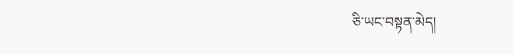ཅི་ཡང་བསྟན་མེད།